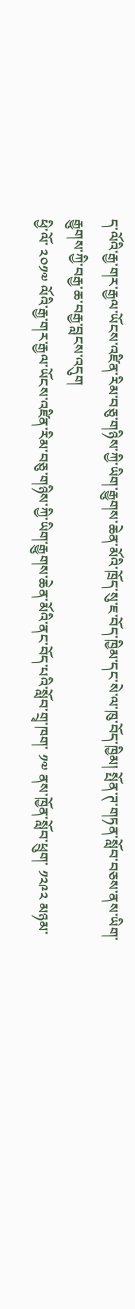ད་ལོའི་རྒྱ་གར་རྒྱལ་ཡོངས་འཛིན་རིམ་བཅུ་གཉིས་ཀྱི་ཡིག་རྒྱུགས་ཆེན་མོའི་ཁྲོད་སུ་ཇ་བོད་ཁྱིམ་དང་སེ་ལ་ཁུ་བོད་ཁྱིམ། སྤོན་ཊ་གཏན་སློབ་བཅས་ནས་ཡིག་རྒྱུགས་ཀྱི་བརྒྱ་ཆ་བརྒྱ་བླངས་འདུག
ཕྱི་ལོ་ ༢༠༡༧ ལོའི་རྒྱ་གར་རྒྱལ་ཡོངས་འཛིན་རིམ་བཅུ་གཉིས་ཀྱི་ཡིག་རྒྱུགས་ཆེན་མོའི་ནང་བོད་པའི་སློབ་གྲྭ་ཁག་ ༡༧ ནས་ཁྱོན་སློབ་ཕྲུག་ ༡༢༩༢ མཉམ་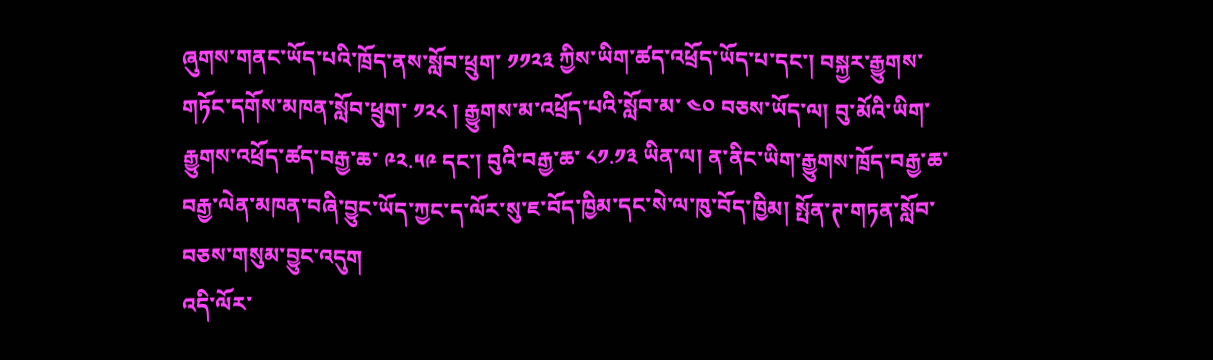ཞུགས་གནང་ཡོད་པའི་ཁྲོད་ནས་སློབ་ཕྲུག་ ༡༡༢༣ ཀྱིས་ཡིག་ཚད་འཕྲོད་ཡོད་པ་དང་། བསྐྱར་རྒྱུགས་གཏོང་དགོས་མཁན་སློབ་ཕྲུག་ ༡༢༨ ། རྒྱུགས་མ་འཕྲོད་པའི་སློབ་མ་ ༤༠ བཅས་ཡོད་ལ། བུ་མོའི་ཡིག་རྒྱུགས་འཕྲོད་ཚད་བརྒྱ་ཆ་ ༩༢.༥༩ དང་། བུའི་བརྒྱ་ཆ་ ༨༡.༡༣ ཡིན་ལ། ན་ནིང་ཡིག་རྒྱུགས་ཁྲོད་བརྒྱ་ཆ་བརྒྱ་ལེན་མཁན་བཞི་བྱུང་ཡོད་ཀྱང་ད་ལོར་སུ་ཇ་བོད་ཁྱིམ་དང་སེ་ལ་ཁུ་བོད་ཁྱིམ། སྤོན་ཊ་གཏན་སློབ་བཅས་གསུམ་བྱུང་འདུག
འདི་ལོར་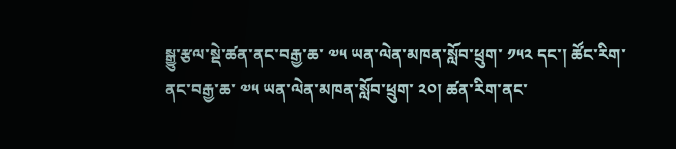སྒྱུ་རྩལ་སྡེ་ཚན་ནང་བརྒྱ་ཆ་ ༧༥ ཡན་ལེན་མཁན་སློབ་ཕྲུག་ ༡༥༢ དང་། ཚོང་རིག་ནང་བརྒྱ་ཆ་ ༧༥ ཡན་ལེན་མཁན་སློབ་ཕྲུག་ ༢༠། ཚན་རིག་ནང་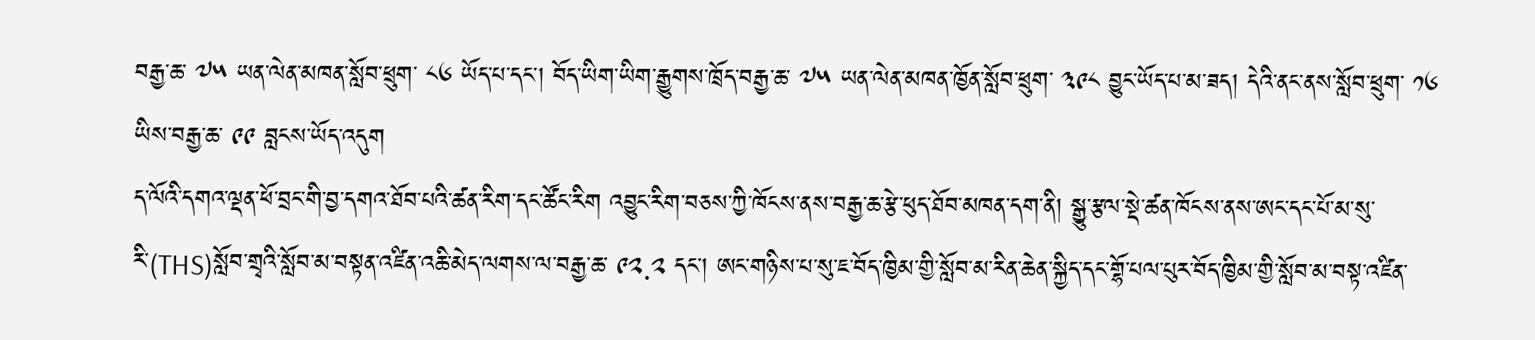བརྒྱ་ཆ་ ༧༥ ཡན་ལེན་མཁན་སློབ་ཕྲུག་ ༨༦ ཡོད་པ་དང་། བོད་ཡིག་ཡིག་རྒྱུགས་ཁྲོད་བརྒྱ་ཆ་ ༧༥ ཡན་ལེན་མཁན་ཁྱོན་སློབ་ཕྲུག་ ༣༩༨ བྱུང་ཡོད་པ་མ་ཟད། དེའི་ནང་ནས་སློབ་ཕྲུག་ ༡༦ ཡིས་བརྒྱ་ཆ་ ༩༩ བླངས་ཡོད་འདུག
ད་ལོའི་དགའ་ལྡན་ཕོ་བྲང་གི་བྱ་དགའ་ཐོབ་པའི་ཚན་རིག་དང་ཚོང་རིག འབྱུང་རིག་བཅས་ཀྱི་ཁོངས་ནས་བརྒྱ་ཆ་རྩེ་ཕུད་ཐོབ་མཁན་དག་ནི། སྒྱུ་རྩལ་སྡེ་ཚན་ཁོངས་ནས་ཨང་དང་པོ་མ་སུ་རི་(THS)སློབ་གྲྭའི་སློབ་མ་བསྟན་འཛིན་འཆི་མེད་ལགས་ལ་བརྒྱ་ཆ་ ༩༢.༢ དང་། ཨང་གཉིས་པ་སུ་ཇ་བོད་ཁྱིམ་གྱི་སློབ་མ་རིན་ཆེན་སྐྱིད་དང་གྷོ་པལ་པུར་བོད་ཁྱིམ་གྱི་སློབ་མ་བསྟ་འཛིན་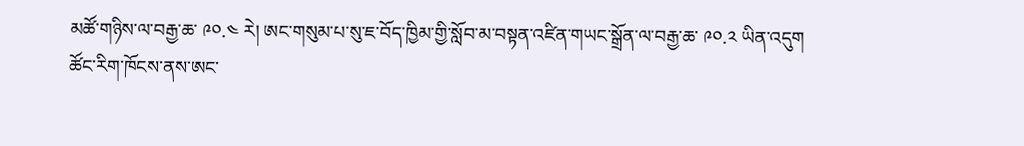མཚོ་གཉིས་ལ་བརྒྱ་ཆ་ ༩༠.༤ རེ། ཨང་གསུམ་པ་སུ་ཇ་བོད་ཁྱིམ་གྱི་སློབ་མ་བསྟན་འཛིན་གཡང་སྒྲོན་ལ་བརྒྱ་ཆ་ ༩༠.༢ ཡིན་འདུག
ཚོང་རིག་ཁོངས་ནས་ཨང་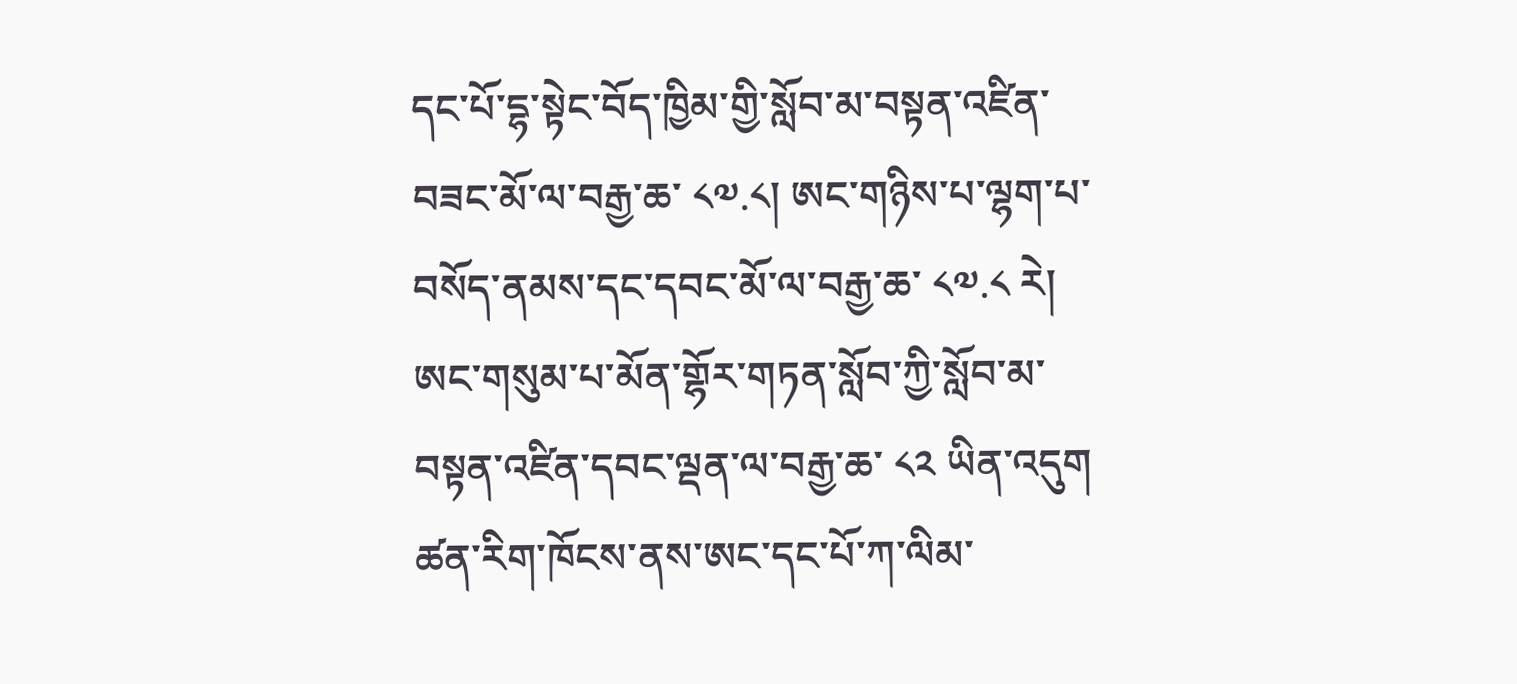དང་པོ་དྷ་སྟེང་བོད་ཁྱིམ་གྱི་སློབ་མ་བསྟན་འཛིན་བཟང་མོ་ལ་བརྒྱ་ཆ་ ༨༧.༨། ཨང་གཉིས་པ་ལྷག་པ་བསོད་ནམས་དང་དབང་མོ་ལ་བརྒྱ་ཆ་ ༨༧.༨ རེ། ཨང་གསུམ་པ་མོན་གྷོར་གཏན་སློབ་ཀྱི་སློབ་མ་བསྟན་འཛིན་དབང་ལྡན་ལ་བརྒྱ་ཆ་ ༨༢ ཡིན་འདུག
ཚན་རིག་ཁོངས་ནས་ཨང་དང་པོ་ཀ་ལིམ་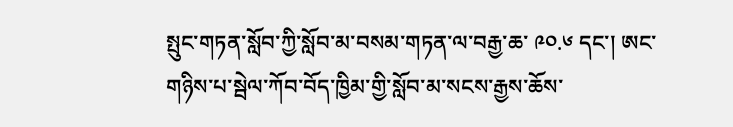སྤུང་གཏན་སློབ་ཀྱི་སློབ་མ་བསམ་གཏན་ལ་བརྒྱ་ཆ་ ༩༠.༦ དང་། ཨང་གཉིས་པ་སྦེལ་ཀོབ་བོད་ཁྱིམ་གྱི་སློབ་མ་སངས་རྒྱས་ཆོས་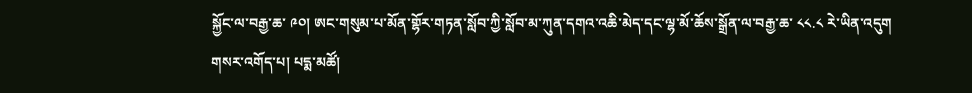སྐྱོང་ལ་བརྒྱ་ཆ་ ༩༠། ཨང་གསུམ་པ་མོན་གྷོར་གཏན་སློབ་ཀྱི་སློབ་མ་ཀུན་དགའ་འཆི་མེད་དང་ལྷ་མོ་ཆོས་སྒྲོན་ལ་བརྒྱ་ཆ་ ༨༨.༨ རེ་ཡིན་འདུག
གསར་འགོད་པ། པདྨ་མཚོ།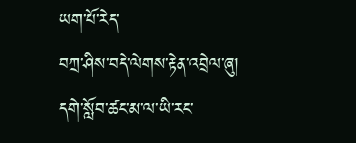ཡག་པོ་རེད་
བཀྲ་ཤིས་བདེ་ལེགས་རྟེན་འབྲེལ་ཞུ། དགེ་སློབ་ཚང་མ་ལ་ཡི་རང་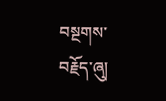བསྔགས་བརྗོད་ཞུ།